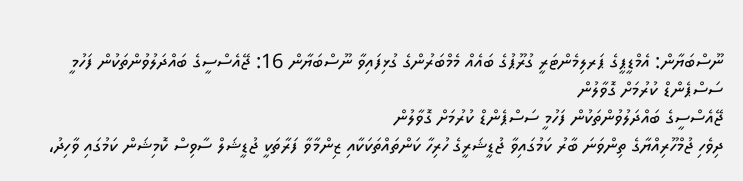ނޫސްބަޔާން: އެމްޑީޕީގެ ޕަރލިމެންޓަރީ ގުރޫޕުގެ ބައެއް މެމްބަރުންގެ ގުޅިފައިވާ ނޫސްބަޔާން 16: ޖޭއެސްސީގެ ބައްދަލުވުންތަކުން ފަހުމީ ސަސްޕެންޑް ކުރުމަށް ގޮވާލުން
ޖޭއެސްސީގެ ބައްދަލުވުންތަކުން ފަހުމީ ސަސްޕެންޑް ކުރުމަށް ގޮވާލުން
ދިވެހި ޖުމްހޫރިއްޔާގެ ތިންވަނަ ބާރު ކަމުގައިވާ ޖުޑީޝަރީގެ ހުރިހާ ކަންތައްތަކަކާއި ޒިންމާވާ ފަރާތަކީ ޖުޑީޝަލް ސާވިސް ކޮމިޝަން ކަމުގައި ވާހިދު،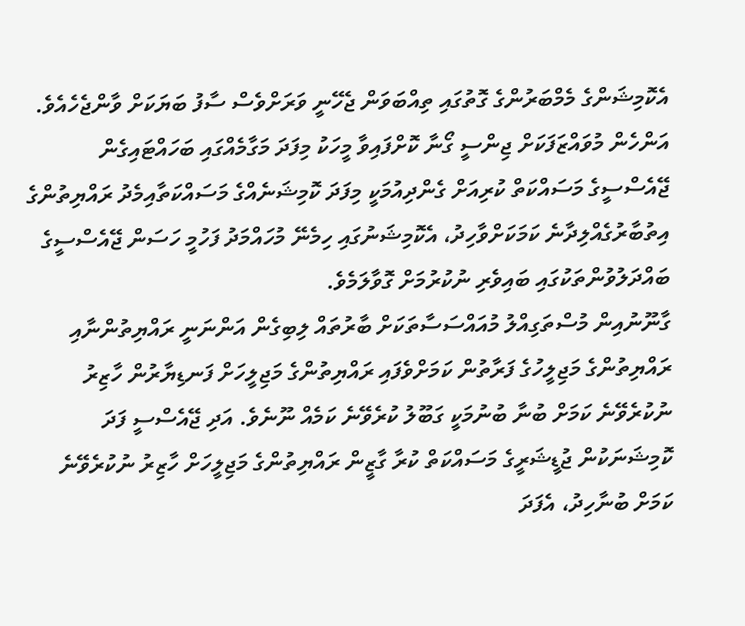އެކޮމިޝަންގެ މެމްބަރުންގެ ގޮތުގައި ތިއްބަވަން ޖެހޭނީ ވަރަށްވެސް ސާފު ބަޔަކަށް ވާންޖެހެއެވެ. އަންހެން މުވައްޒަފަކަށް ޖިންސީ ގޯނާ ކޮށްފައިވާ މީހަކު މިފަދަ މަގާމެއްގައި ބަހައްޓައިގެން ޖޭއެސްސީގެ މަސައްކަތް ކުރިއަށް ގެންދިއުމަކީ މިފަދަ ކޮމިޝަނެއްގެ މަސައްކަތާއިމެދު ރައްޔިތުންގެ އިތުބާރުގެއްލިދާނެ ކަމަކަށްވާހިދު، އެކޮމިޝަނުގައި ހިމެނޭ މުހައްމަދު ފަހުމީ ހަސަން ޖޭއެސްސީގެ ބައްދަލުވުންތަކުގައި ބައިވެރި ނުކުރުމަށް ގޮވާލަމެވެ.
ގާނޫނުއިން މުސްތަގިއްލު މުއައްސަސާތަކަށް ބާރުތައް ލިބިގެން އަންނަނީ ރައްޔިތުންނާއި ރައްޔިތުންގެ މަޖިލީހުގެ ފަރާތުން ކަމަށްވެފައި ރައްޔިތުންގެ މަޖިލީހަށް ފަނޑިޔާރުން ހާޒިރު ނުކުރެވޭނެ ކަމަށް ބުނާ ބުނުމަކީ ގަބޫލު ކުރެވޭނެ ކަމެއް ނޫނެވެ. އަދި ޖޭއެސްސީ ފަދަ ކޮމިޝަނަކުން ޖުޑީޝަރީގެ މަސައްކަތް ކުރާ ގާޒީން ރައްޔިތުންގެ މަޖިލީހަށް ހާޒިރު ނުކުރެވޭނެ ކަމަށް ބުނާހިދު، އެފަދަ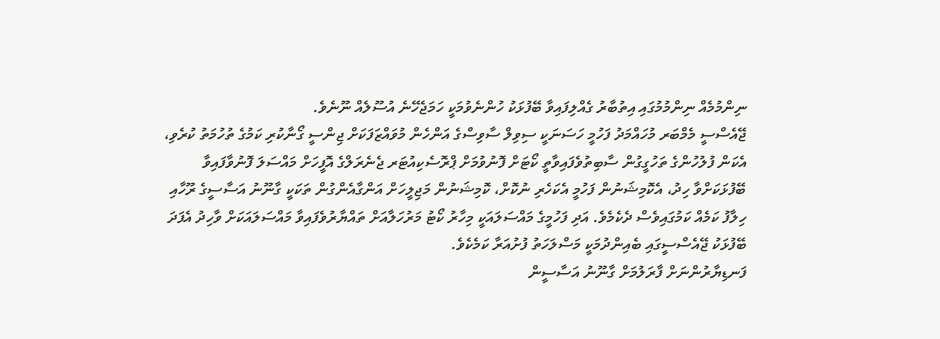ނިންމުމެއް ނިންމުމުގައި އިތުބާރު ގެއްލިފައިވާ ބޭފުޅަކު ހުންނެވުމަކީ ހަމަޖެހޭނެ އުސޫލެއް ނޫނެވެ.
ޖޭއެސްސީ މެމްބަރ މުހައްމަދު ފަހުމީ ހަސަނަކީ ސިވިލް ސާވިސްގެ އަންހެން މުވައްޒަފަކަށް ޖިންސީ ގޯނާކުރި ކަމުގެ ތުހުމަތު ކުރެވި، އެކަން ފުލުހުންގެ ތަހުގީގުން ސާބިތުވެފައިވާތީ ކޯޓަށް ފޮނުވުމަށް ޕްރޮސެކިއުޓަރ ޖެނެރަލްގެ އޮފީހަށް މައްސަލަ ފޮނުވާފައިވާ ބޭފުޅަކަށްވާ ހިދު، އެކޮމިޝަނުން ފަހުމީ އެކަހެރި ނުކޮށް، ކޮމިޝަނުން މަޖިލީހަށް އަންގާއެންގުން ތަކަކީ ގާނޫނު އަސާސީގެ ރޫހާއި ހިލާފު ކަމެއް ކަމުގައިވެސް ދެކެމެވެ. އަދި ފަހުމީގެ މައްސަލައަކީ މިހާރު ކޯޓު މަރުހަލާއަށް ތައްޔާރުވެފައިވާ މައްސަލައަކަށް ވާހިދު އެފަދަ ބޭފުޅަކު ޖޭއެސްސީގައި ބެއިންދުމަކީ މަސްލަހަތު ފުށުއަރާ ކަމެކެވެ.
ފަނޑިޔާރުންނަށް ފާރަލުމަށް ގާނޫނު އަސާސީން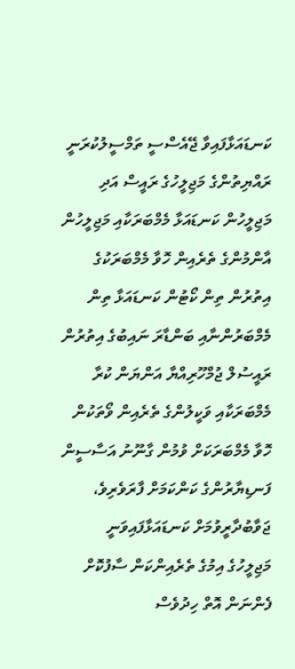ކަނޑައަޅާފައިވާ ޖޭއެސްސީ ތަމްސީލުކުރަނީ ރައްޔިތުންގެ މަޖިލީހުގެ ރައީސް އަދި މަޖިލީހުން ކަނޑައަޅާ މެމްބަރަކާއި މަޖިލީހުން އާންމުންގެ ތެރެއިން ހޮވާ މެމްބަރަކުގެ އިތުރުން ތިން ކޯޓުން ކަނޑައަޅާ ތިން މެމްބަރުންނާއި ބަންޑާރަ ނައިބުގެ އިތުރުން ރައީސުލް ޖުމްހޫރިއްޔާ އަންޔަން ކުރާ މެމްބަރަކާއި ވަކީލުންގެ ތެރެއިން ވޯތަކުން ހޮވާ މެމްބަރަކަށް ވުމުން ގާނޫނު އަސާސީން ފަނޑިޔާރުންގެ ކަންކަމަށް ފާރަވެރިވެ، ޖަވާބުދާރީވުމަށް ކަނޑައަޅާފައިވަނީ މަޖިލީހުގެ އިމުގެ ތެރެއިންކަން ސާފުކޮށް ފެންނަން އޮތް ހިދުވެސް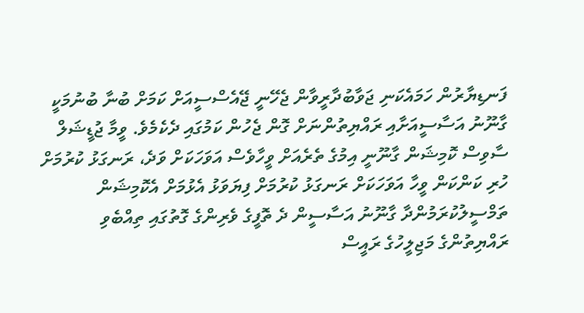ފަނޑިޔާރުން ހަމައެކަނި ޖަވާބުދާރީވާން ޖެހޭނީ ޖޭއެސްސީއަށް ކަމަށް ބުނާ ބުނުމަކީ ގާނޫނު އަސާސީއަށާއި ރައްޔިތުންނަށް ގޮން ޖެހުން ކަމުގައި ދެކެމެވެ. ވީމާ ޖުޑީޝަލް ސާވިސް ކޮމިޝަން ގާނޫނީ އިމުގެ ތެރެއަށް ވީހާވެސް އަވަހަކަށް ވަދެ، ރަނގަޅު ކުރުމަށް ހުރި ކަންކަން ވީހާ އަވަހަކަށް ރަނގަޅު ކުރުމަށް ފިޔަވަޅު އެޅުމަށް އެކޮމިޝަން ތަމްސީލުކުރަމުންދާ ގާނޫނު އަސާސީން ދެ ތޮފީގެ ވެރިންގެ ގޮތުގައި ތިއްބެވި ރައްޔިތުންގެ މަޖިލީހުގެ ރައީސް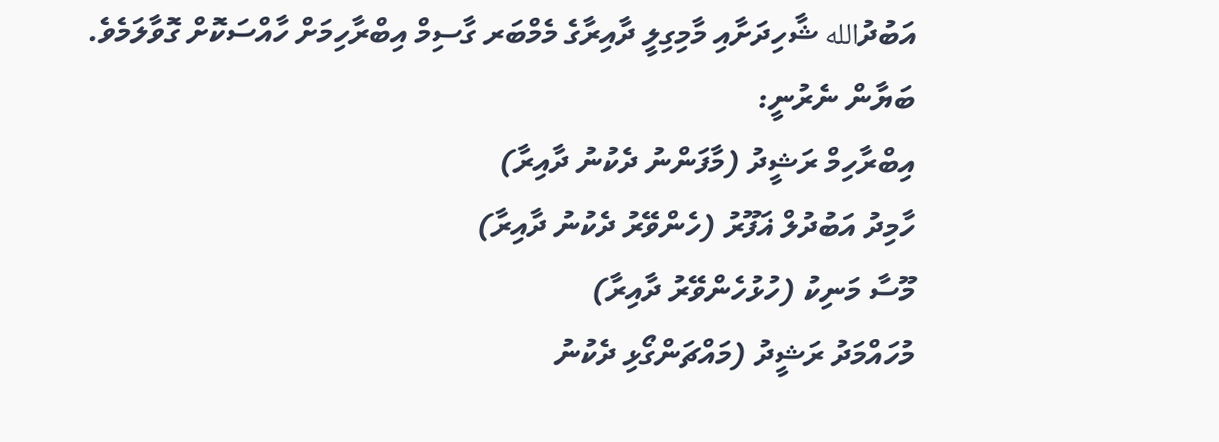އަބުދުالله ޝާހިދަށާއި މާމިގިލީ ދާއިރާގެ މެމްބަރ ގާސިމް އިބްރާހިމަށް ހާއްސަކޮށް ގޮވާލަމެވެ.
ބަޔާން ނެރުނީ:
އިބްރާހިމް ރަޝީދު (މާފަންނު ދެކުނު ދާއިރާ)
ހާމިދު އަބުދުލް ޣަފޫރު (ހެންވޭރު ދެކުނު ދާއިރާ)
މޫސާ މަނިކު (ހުޅުހެންވޭރު ދާއިރާ)
މުހައްމަދު ރަޝީދު (މައްޗަންގޯޅި ދެކުނު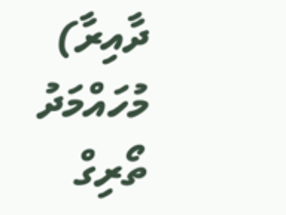ދާއިރާ)
މުހައްމަދު ތޯރިގް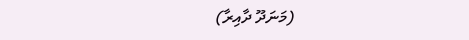(މަނަދޫ ދާއިރާ)